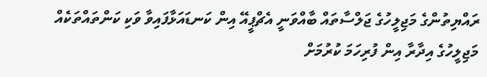ރައްޔިތުންގެ މަޖިލީހުގެ ޖަލްސާތައް ބާއްވަނީ އެޗްޕީއޭ އިން ކަނޑައަޅާފައިވާ ވަކި ކަންތައްތަކެއް މަޖިލީހުގެ އިދާރާ އިން ފުރިހަމަ ކުރުމަށް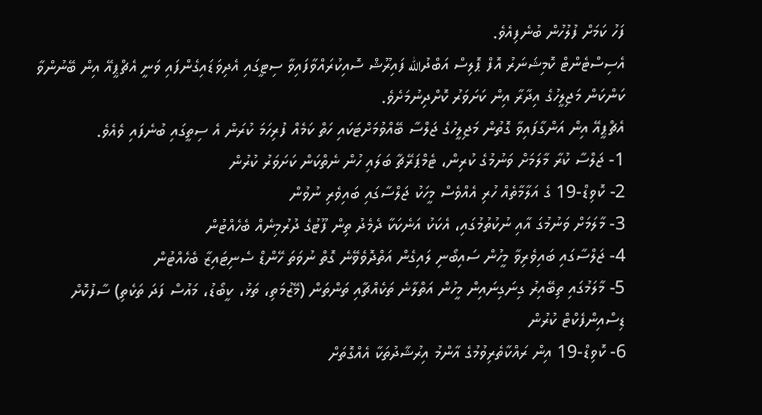ފަހު ކަމަށް ފުލުހުން ބުނެފިއެވެ.
އެސިސްޓެންޓް ކޮމިޝަނަރު އޮފް ޕޮލިސް އަބްދުالله ފައިރޫޝް ސޮއިކުރައްވާފައިވާ ސިޓީގައި އެދިވަޑައިގެންފައި ވަނީ އެޗްޕީއޭ އިން ބޭނުންވާ ކަންކަން މަޖިލީހުގެ އިދާރާ އިން ކަށަވަރު ކޮށްދިނުމަށެވެ.
އެޗްޕީއޭ އިން އަންގާފައިވާ ގޮތުން މަޖިލީހުގެ ޖަލްސާ ބޭއްވުމަށްޓަކައި ހަތް ކަމެއް ފުރިހަމަ ކުރަން އެ ސިތީގައި ބުނެފައި ވެއެވެ.
1- ޖަލްސާ ކުރާ މާލަމަށް ވަނުމުގެ ކުރިން، ޓެމްޕަރޭޗާ ބަލައި ހުން ނެތްކަން ކަށަވަރު ކުރުން
2- ކޮވިޑް-19 ގެ އަލާމާތެއް ހުރި އެއްވެސް މީހަކު ޖަލްސާގައި ބައިވެރި ނުވުން
3- މާލަމަށް ވަނުމުގަ އާއި ނުކުތުމުގައި، އެކަކު އަނެކަކާ ދެމެދު ތިން ފޫޓުގެ ދުރުމިނެއް ބެހެއްޓުން
4- ޖަލްސާގައި ބައިވެރިވާ މީހުން ސައިބޯނި ލައިގެން އަތްދޮވެވޭނެ ގޮތް ނުވަތަ ހޭންޑް ސެނިޓައިޒާ ބެހެއްޓުން
5- މާލަމުގައި ތިބޭއިރު ގިނަގިނައިން މީހުން އަތްލާނެ ތަކެއްޗާއި ތަންތަން (މޭޒުމަތި، ތަޅު، ކީބޯޑު، މައުސް ފަދަ ތަކެތި) ސާފުކޮށް ޑިސްއިންފެކްޓް ކުރުން
6- ކޮވިޑް-19 އިން ރައްކާތެރިވުމުގެ އާންމު އިރުޝާދުތަކާ އެއްގޮތަށް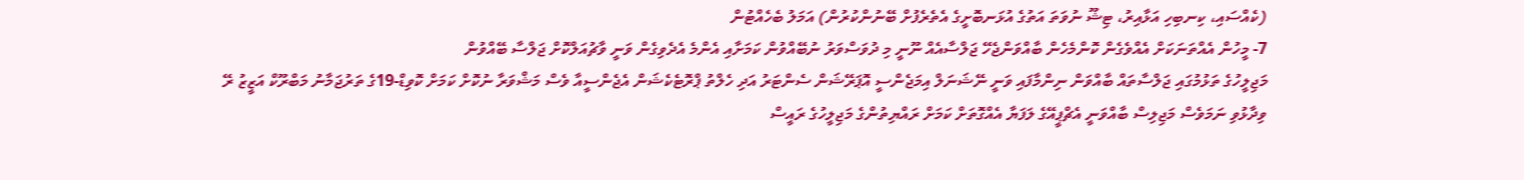(ކެއްސައި، ކިނބިހި އަޅާއިރު، ޓިޝޫ ނުވަތަ އަތުގެ އުޅަނބޮށީގެ އެތެރެފުށް ބޭނުންކުރުން) އަމަލު ބެހެއްޓުން
7- މީހުން އެއްތަނަކަށް އެއްވެގެން ކޮންމެހެން ބާއްވަންޖެހޭ ޖަލްސާއެއް ނޫނީ މި ދުވަސްވަރު ނުބޭއްވުން ކަމަށާއި އެންމެ އެދެވިގެން ވަނީ ވާޗުއަލްކޮށް ޖަލްސާ ބޭއްވުން
މަޖިލީހުގެ ތަޅުމުގައި ޖަލްސާތައް ބާއްވަން ނިންމާފައި ވަނީ ނޭޝަނަލް އިމަޖެންސީ އޮޕަރޭޝަން ސެންޓަރު އަދި ހެލްތު ޕްރޮޓެކެޝަން އެޖެންސީއާ ވެސް މަޝްވަރާ ނުކޮށް ކަމަށް ކޮވިޑް-19ގެ ތަރުޖަމާނު މަބްރޫކް އަޒީޒު ރޭ ވިދާޅުވި ނަމަވެސް މަޖިލިސް ބާއްވަނީ އެޗްޕީއޭގެ ލަފަޔާ އެއްގޮތަށް ކަމަށް ރައްޔިތުންގެ މަޖިލީހުގެ ރައީސް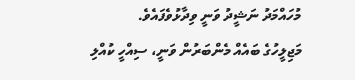މުހައްމަދު ނަޝީދު ވަނީ ވިދާޅުވެފައެވެ.
މަޖިލީހުގެ ބައެއް މެންބަރުން ވަނީ، ސިއްހީ ކުއްލި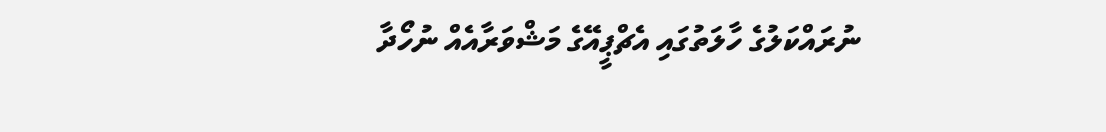ނުރައްކަލުގެ ހާލަތުގައި އެޗްޕީއޭގެ މަޝްވަރާއެއް ނުހޯދާ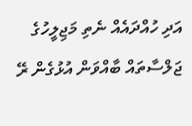އަދި ހުއްދައެއް ނެތި މަޖިލީހުގެ ޖަލްސާތައް ބާއްވަން އުޅުގެން ރޭ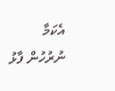އެކަމާ ނުރުހުން ފާޅު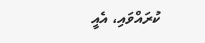ކުރައްވައި، އެއީ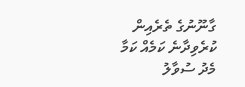ގާނޫނުގެ ތެރެއިން ކުރެވިދާނެ ކަމެއް ކަމާ މެދު ސުވާލު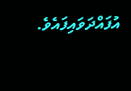އުފައްދަވައިފައެވެ.